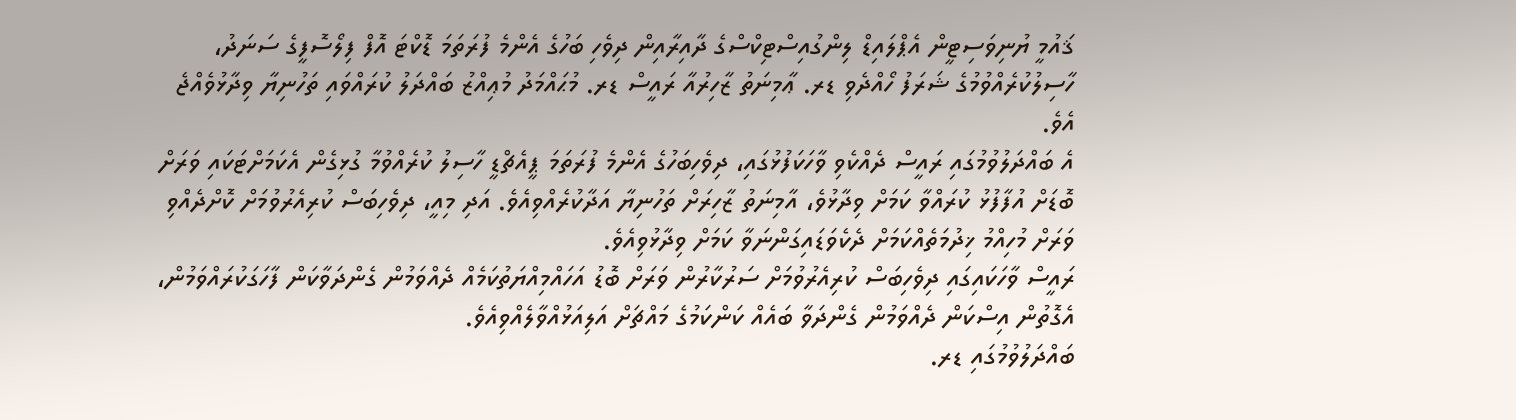ޤައުމީ ޔުނިވަސިޓީން އެޕްލައިޑް ލިންގުއިސްޓިކްސްގެ ދާއިރާއިން ދިވެހި ބަހުގެ އެންމެ ފުރަތަމަ ޑޮކްޓަ އޮފް ފިލޯސޮފީގެ ސަނަދު، ހާސިލުކުރެއްވުމުގެ ޝަރަފު ހޯއްދެވި ޑރ. ޢާމިނަތު ޒާހިރުއާ ރައީސް ޑރ. މުޙައްމަދު މުޢިއްޒު ބައްދަލު ކުރައްވައި ތަހުނިޔާ ވިދާޅުވެއްޖެ އެވެ.
އެ ބައްދަލުވުމުގައި ރައީސް ދެއްކެވި ވާހަކަފުޅުގައި، ދިވެހިބަހުގެ އެންމެ ފުރަތަމަ ޕީއެޗްޑީ ހާސިލު ކުރެއްވުމާ ގުޅިގެން އެކަމަށްޓަކައި ވަރަށް ބޮޑަށް އުފާފުޅު ކުރައްވާ ކަމަށް ވިދާޅުވެ، އާމިނަތު ޒާހިރަށް ތަހުނިޔާ އަދާކުރެއްވިއެވެ. އަދި މިއީ، ދިވެހިބަސް ކުރިއެރުވުމަށް ކޮށްދެއްވި ވަރަށް މުހިއްމު ޚިދުމަތެއްކަމަށް ދެކެވަޑައިގަންނަވާ ކަމަށް ވިދާޅުވިއެވެ.
ރައީސް ވާހަކައިގައި ދިވެހިބަސް ކުރިއެރުވުމަށް ސަރުކާރުން ވަރަށް ބޮޑު އަހައްމިއްޔަތުކަމެއް ދެއްވަމުން ގެންދަވާކަން ފާހަގަކުރައްވަމުން، އެގޮތުން އިސްކަން ދެއްވަމުން ގެންދަވާ ބައެއް ކަންކަމުގެ މައްޗަށް އަލިއަޅުއްވާލެއްވިއެވެ.
ބައްދަލުވުމުގައި ޑރ.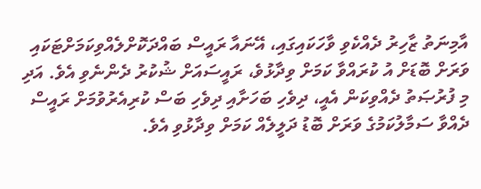އާމިނަތު ޒާހިރު ދެއްކެވި ވާހަކައިގައި، އޭނައާ ރައީސް ބައްދަކޮށްލެއްވިކަމަށްޓަކައި ވަރަށް ބޮޑަށް އު ކުރައްވާ ކަމަށް ވިދާޅުވެ، ރައީސައަށް ޝުކުރު ދެންނެވި އެވެ. އަދި މި ފުރުޞަތު ދެއްވިކަން އެއީ، ދިވެހި ބަހަށާއި ދިވެހި ބަސް ކުރިއެރުވުމަށް ރައީސް ދެއްވާ ސަމާލުކަމުގެ ވަރަށް ބޮޑު ދަލީލެއް ކަމަށް ވިދާޅުވި އެވެ.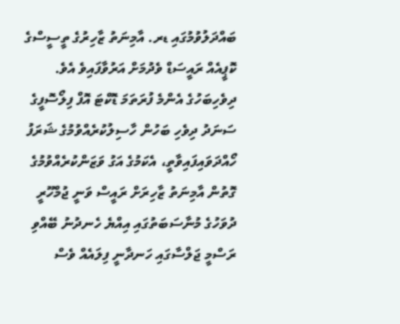ބައްދަލުވުމުގައި ޑރ. އާމިނަތު ޒާހިރުގެ ތީސީސްގެ ކޮޕީއެއް ރައީސަޑް ވެދުމަށް އަރުވާފައިވެ އެވެ.
ދިވެހިބަހުގެ އެންމެ ފުރަތަމަ ޑޮކްޓަ އޮފް ފިލޯސޮފީގެ ސަނަދު ދިވެހި ބަހުން ހާސިލުކުރެއްވުމުގެ ޝަރަފު ހޯއްދަވައިފައިވާތީ، އެކަމުގެ އަގު ވަޒަންކުރެއްވުމުގެ ގޮތުން އާމިނަތު ޒާހިރަށް ރައީސް ވަނީ ޖުމްހޫރީ ދުވަހުގެ މުނާސަބަތުގައި އިއްޔެ ހެނދުނު ބޭއްވި ރަސްމީ ޖަލްސާގައި ހަނދާނީ ފިލައެއް ވެސް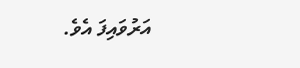އަރުވައިފަ އެވެ.